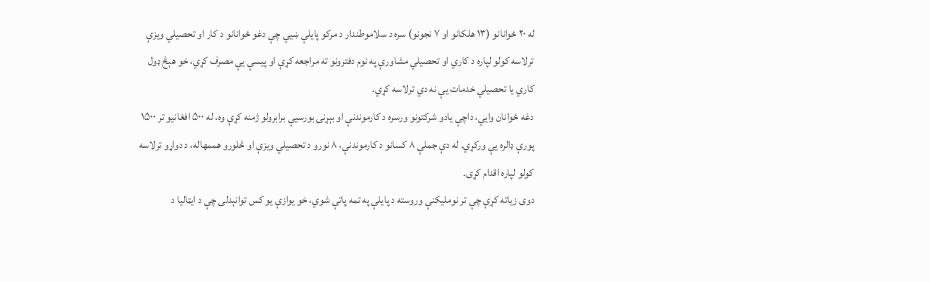له ۲۰ ځوانانو (۱۳ هلکانو او ۷ نجونو) سره د سلاموطندار د مرکو پایلې ښيي چې دغو ځوانانو د کار او تحصیلي ویزې ترلاسه کولو لپاره د کاري او تحصیلي مشاورې په نوم دفترونو ته مراجعه کړې او پیسې یې مصرف کړي، خو هېڅ ډول کاري یا تحصیلي خدمات یې نه دي ترلاسه کړي.
دغه ځوانان وايي، داچې یادو شرکتونو ورسره د کارموندنې او بېړنۍ بورسیې برابرولو ژمنه کړې وه، له ۵۰۰ افغانیو تر ۱۵۰۰ پورې ډالره یې ورکړي. له دې جملې ۸ کسانو د کارموندنې، ۸ نورو د تحصیلي ویزې او څلورو هممهاله، د دواړو ترلاسه کولو لپاره اقدام کړی.
دوی زیاته کړې چې تر نوملیکنې وروسته د پایلې په تمه پاتې شوي، خو یوازې یو کس توانېدلی چې د ایټالیا د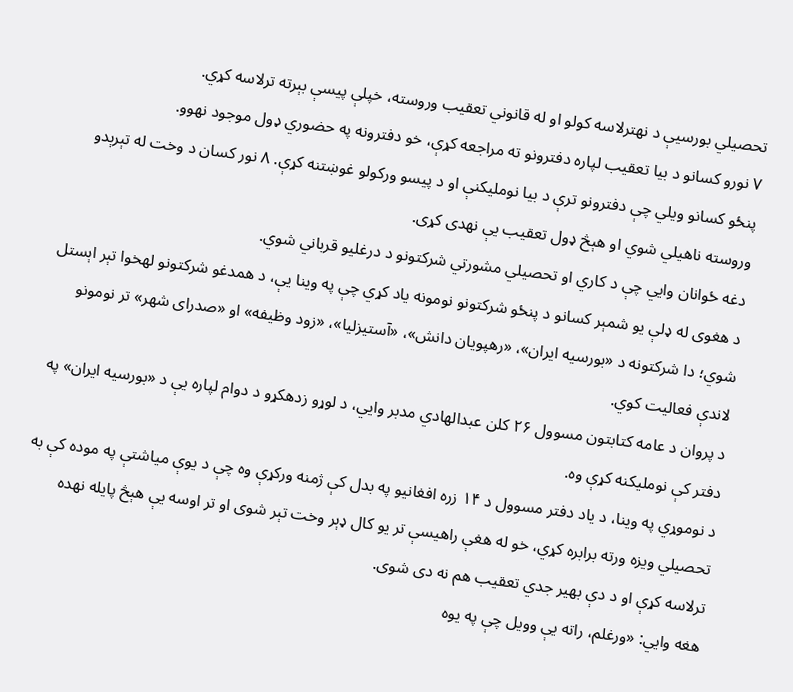تحصیلي بورسیې د نهترلاسه کولو او له قانوني تعقیب وروسته، خپلې پیسې بېرته ترلاسه کړي.
۷ نورو کسانو د بیا تعقیب لپاره دفترونو ته مراجعه کړې، خو دفترونه په حضوري ډول موجود نهوو.
پنځو کسانو ویلي چې دفترونو ترې د بیا نوملیکنې او د پیسو ورکولو غوښتنه کړې. ۸ نور کسان د وخت له تېرېدو وروسته ناهیلي شوي او هېڅ ډول تعقیب یې نهدی کړی.
دغه ځوانان وايي چې د کاري او تحصیلي مشورتي شرکتونو د درغلیو قرباني شوي.
د هغوی له ډلې یو شمېر کسانو د پنځو شرکتونو نومونه یاد کړي چې په وینا یې، د همدغو شرکتونو لهخوا تېر اېستل شوي؛ دا شرکتونه د «بورسیه ایران»، «رهپویان دانش»، «آستیزلیا»، «زود وظیفه» او «صدرای شهر» تر نومونو لاندې فعالیت کوي.
د پروان د عامه کتابتون مسوول ۲۶ کلن عبدالهادي مدبر وايي، د لوړو زدهکړو د دوام لپاره یې د «بورسیه ایران» په دفتر کې نوملیکنه کړې وه.
د نوموړي په وینا، د یاد دفتر مسوول د ۱۴ زره افغانیو په بدل کې ژمنه ورکړې وه چې د یوې میاشتې په موده کې به تحصیلي ویزه ورته برابره کړي، خو له هغې راهیسې تر یو کال ډېر وخت تېر شوی او تر اوسه یې هېڅ پایله نهده ترلاسه کړې او د دې بهیر جدي تعقیب هم نه دی شوی.
هغه وايي: «ورغلم، راته یې وویل چې په یوه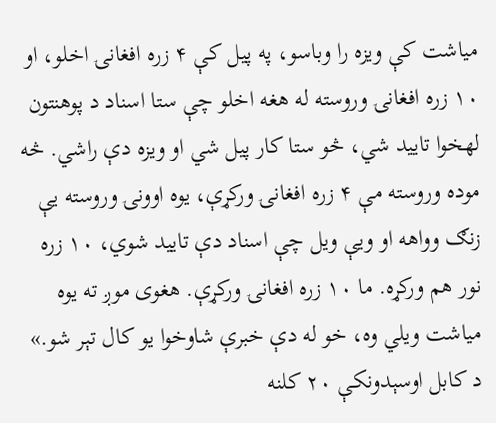میاشت کې ویزه را وباسو، په پیل کې ۴ زره افغانۍ اخلو، او ۱۰ زره افغانۍ وروسته له هغه اخلو چې ستا اسناد د پوهنتون لهخوا تایید شي، څو ستا کار پیل شي او ویزه دې راشي. څه موده وروسته مې ۴ زره افغانۍ ورکړې، یوه اوونۍ وروسته یې زنګ وواهه او ویې ویل چې اسناد دې تایید شوي، ۱۰ زره نور هم ورکړه. ما ۱۰ زره افغانۍ ورکړې. هغوی موږ ته یوه میاشت ویلي وه، خو له دې خبرې شاوخوا یو کال تېر شو.»
د کابل اوسېدونکې ۲۰ کلنه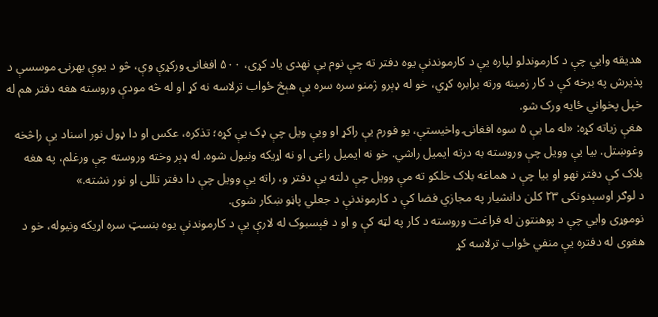هدیقه وايي چې د کارموندلو لپاره یې د کارموندنې یوه دفتر ته چې نوم یې نهدی یاد کړی، ۵۰۰ افغانۍ ورکړې وې، څو د یوې بهرنۍ موسسې د پذیرش په برخه کې د کار زمینه ورته برابره کړي، خو له ډېرو ژمنو سره سره یې هېڅ ځواب ترلاسه نه کړ او له څه مودې وروسته هغه دفتر هم له خپل پخواني ځایه ورک شو.
هغې زیاته کړه: «له ما یې ۵ سوه افغانۍ واخیستې، یو فورم یې راکړ او ویې ویل چې ډک یې کړه؛ تذکره، عکس او دا ډول نور اسناد یې راڅخه وغوښتل. بیا یې وویل چې وروسته به درته ایمیل راشي. خو نه ایمیل راغی او نه اړیکه ونیول شوه. له ډېر وخته وروسته چې ورغلم، په هغه بلاک کې دفتر نهو او بیا چې د هماغه بلاک خلکو ته مې وویل چې دلته یې دفتر و، راته یې وویل چې دا دفتر تللی او نور نشته.»
د لوګر اوسېدونکی ۲۳ کلن دانشیار په مجازي فضا کې د کارموندنې د جعلي پاڼو ښکار شوی.
نوموړی وايي چې د پوهنتون له فراغت وروسته د کار په لټه کې و او د فېسبوک له لارې یې د کارموندنې یوه بنسټ سره اړیکه ونیوله، خو د هغوی له دفتره یې منفي ځواب ترلاسه کړ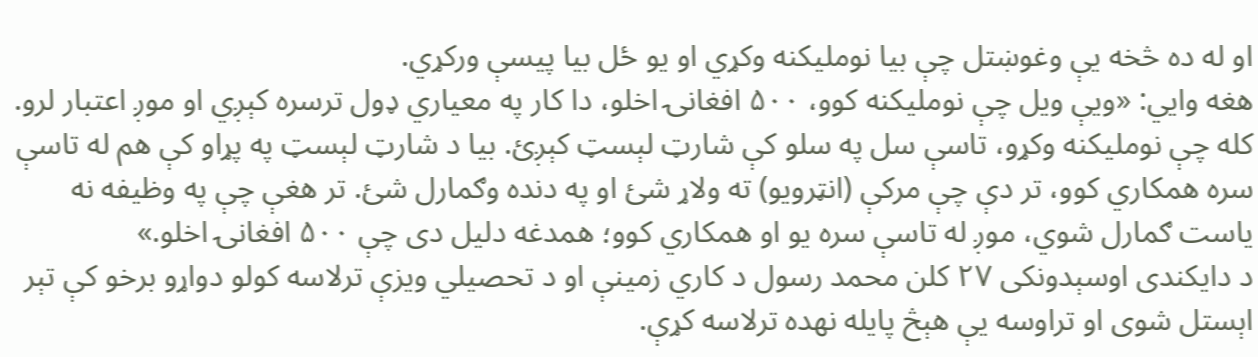او له ده څخه یې وغوښتل چې بیا نوملیکنه وکړي او یو ځل بیا پیسې ورکړي.
هغه وايي: «ویې ویل چې نوملیکنه کوو، ۵۰۰ افغانۍ اخلو، دا کار په معیاري ډول ترسره کېږي او موږ اعتبار لرو. کله چې نوملیکنه وکړو، تاسې سل په سلو کې شارټ لېسټ کېږئ. بیا د شارټ لېسټ په پړاو کې هم له تاسې سره همکاري کوو، تر دې چې مرکې (انټرویو) ته ولاړ شئ او په دنده وګمارل شئ. تر هغې چې په وظیفه نه یاست ګمارل شوي، موږ له تاسې سره یو او همکاري کوو؛ همدغه دلیل دی چې ۵۰۰ افغانۍ اخلو.»
د دایکندی اوسېدونکی ۲۷ کلن محمد رسول د کاري زمینې او د تحصیلي ویزې ترلاسه کولو دواړو برخو کې تېر اېستل شوی او تراوسه یې هېڅ پایله نهده ترلاسه کړې.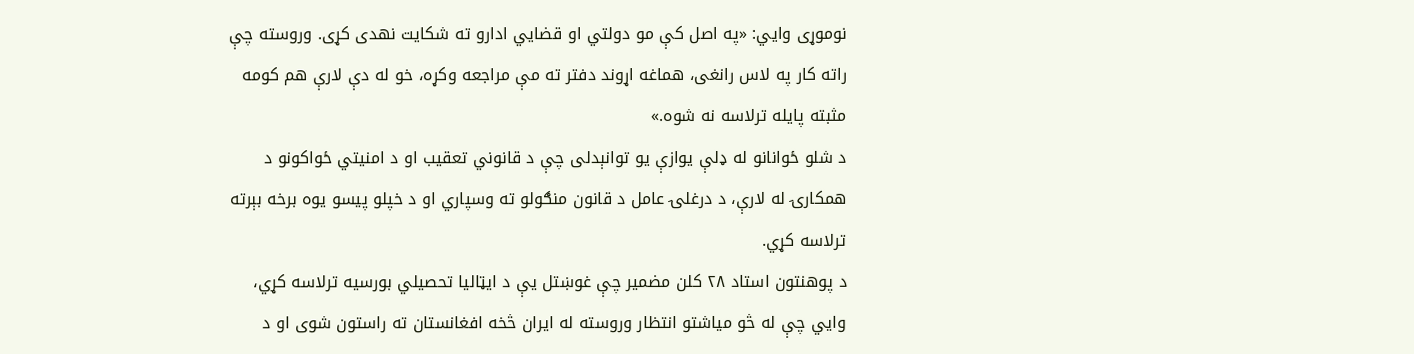نوموړی وايي: «په اصل کې مو دولتي او قضايي ادارو ته شکایت نهدی کړی. وروسته چې راته کار په لاس رانغی، هماغه اړوند دفتر ته مې مراجعه وکړه، خو له دې لارې هم کومه مثبته پایله ترلاسه نه شوه.»
د شلو ځوانانو له ډلې یوازې یو توانېدلی چې د قانوني تعقیب او د امنیتي ځواکونو د همکارۍ له لارې، د درغلۍ عامل د قانون منګولو ته وسپاري او د خپلو پیسو یوه برخه بېرته ترلاسه کړي.
د پوهنتون استاد ۲۸ کلن مضمیر چې غوښتل یې د ایټالیا تحصیلي بورسیه ترلاسه کړي، وايي چې له څو میاشتو انتظار وروسته له ایران څخه افغانستان ته راستون شوی او د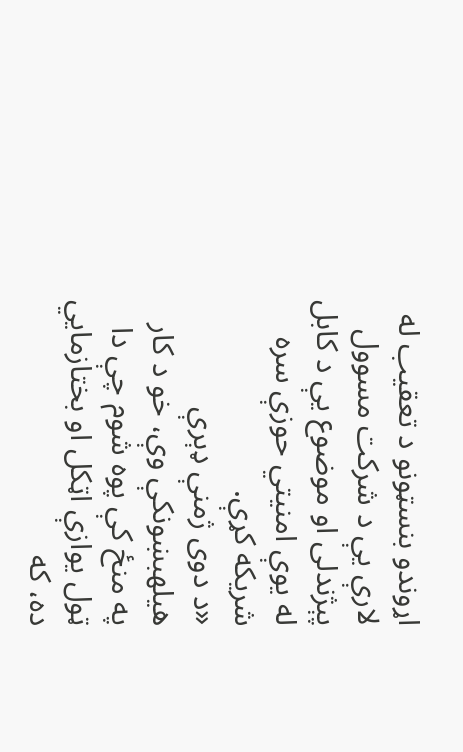اړوندو بنسټونو د تعقیب له لارې یې د شرکت مسوول پېژندلی او موضوع یې د کابل له یوې امنیتي حوزې سره شریکه کړې.
«د دوی ژمنې ډېرې هیلهبښونکې وې، خو د کار په منځ کې پوه شوم چې دا ټول یوازې اټکل او بختازمایي ده، که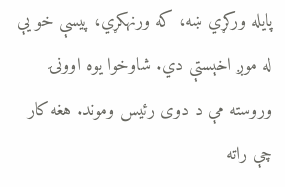پایله ورکړي ښه، که ورنهکړي، پیسې خو یې له موږ اخېستې دي. شاوخوا یوه اوونۍ وروسته مې د دوی رئیس وموند. هغه کار چې راته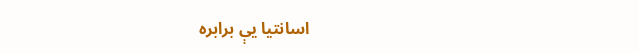اسانتیا یې برابره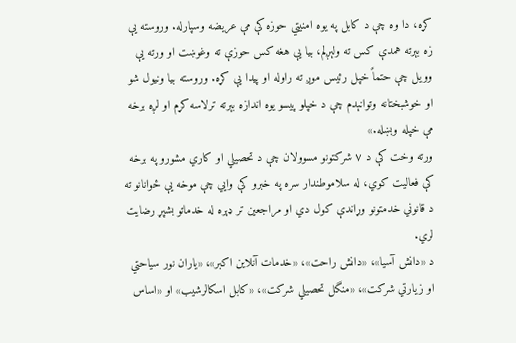کړه، دا وه چې د کابل په یوه امنیتي حوزه کې مې عریضه وسپارله. وروسته یې زه بېرته همدې کس ته ولېږلم، بیا یې هغه کس حوزې ته وغوښت او ورته یې وویل چې حتماً خپل رئیس موږ ته راوله او پیدا یې کړه. وروسته بیا ونیول شو او خوشبختانه وتوانېدم چې د خپلو پیسو یوه اندازه بېرته ترلاسه کړم او لږه برخه مې خپله وبښله.»
ورته وخت کې د ۷ شرکتونو مسوولان چې د تحصیلي او کاري مشورو په برخه کې فعالیت کوي، له سلاموطندار سره په خبرو کې وایي چې موخه یې ځوانانو ته د قانوني خدمتونو وړاندې کول دي او مراجعین تر ډېره له خدماتو بشپړ رضایت لري.
د «دانش آسیا»، «دانش راحت»، «خدمات آنلاین اکبر»، «یاران نور سیاحتي او زیارتي شرکت»، «منگل تحصیلي شرکت»، «کابل اسکالرشیب» او «اساس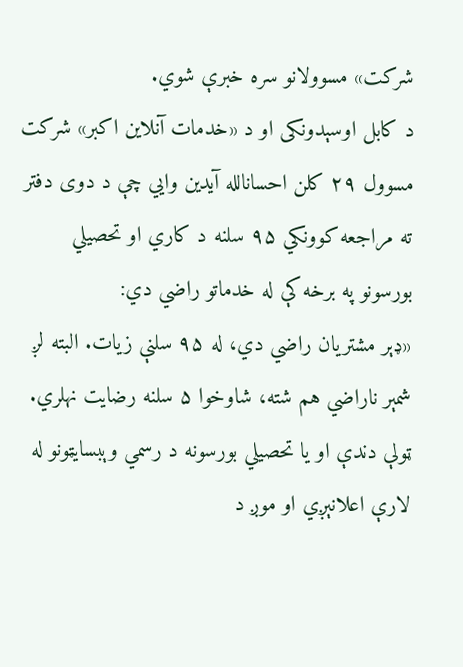شرکت» مسوولانو سره خبرې شوي.
د کابل اوسېدونکی او د «خدمات آنلاین اکبر» شرکت مسوول ۲۹ کلن احسانالله آیدین وایي چې د دوی دفتر ته مراجعه کوونکي ۹۵ سلنه د کاري او تحصیلي بورسونو په برخه کې له خدماتو راضي دي:
«ډېر مشتریان راضي دي، له ۹۵ سلنې زیات. البته لږ شمېر ناراضي هم شته، شاوخوا ۵ سلنه رضایت نهلري. ټولې دندې او یا تحصیلي بورسونه د رسمي وېبسایټونو له لارې اعلانېږي او موږ د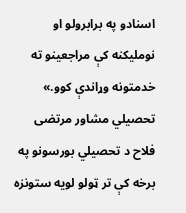اسنادو په برابرولو او نوملیکنه کې مراجعینو ته خدمتونه وړاندې کوو.»
تحصیلي مشاور مرتضی فلاح د تحصیلي بورسونو په برخه کې تر ټولو لویه ستونزه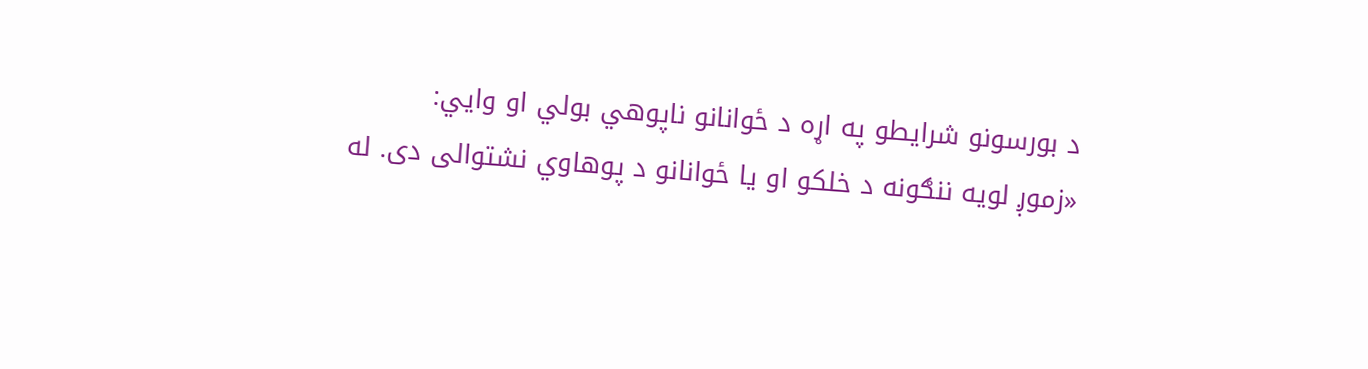د بورسونو شرایطو په اړه د ځوانانو ناپوهي بولي او وایي:
«زموږ لویه ننګونه د خلکو او یا ځوانانو د پوهاوي نشتوالی دی. له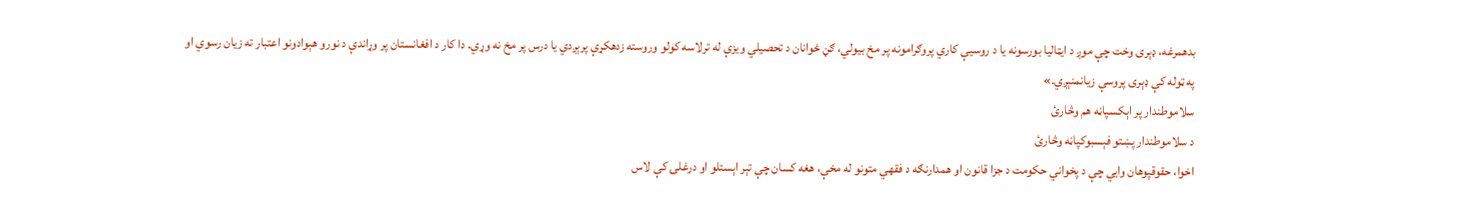بدهمرغه، ډېری وخت چې موږ د ایټالیا بورسونه یا د روسیې کاري پروګرامونه پر مخ بیولي، ګڼ ځوانان د تحصیلي ویزې له ترلاسه کولو وروسته زدهکړې پرېږدي یا درس پر مخ نه وړي. دا کار د افغانستان پر وړاندې د نورو هېوادونو اعتبار ته زیان رسوي او په ټوله کې ډېری پروسې زیانمنېږي.»
سلاموطندار پر اېکسپاڼه هم وڅارئ
د سلاموطندار پښتو فېسبوکپاڼه وڅارئ
اخوا، حقوقپوهان وایي چې د پخواني حکومت د جزا قانون او همدارنګه د فقهي متونو له مخې، هغه کسان چې تېر اېستلو او درغلۍ کې لاس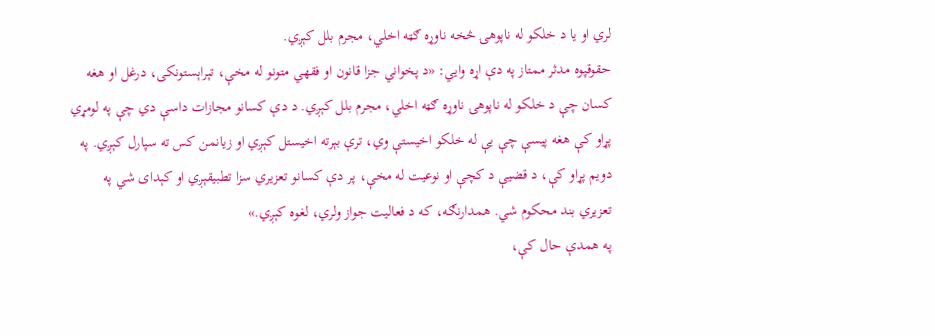لري او یا د خلکو له ناپوهۍ څخه ناوړه ګټه اخلي، مجرم بلل کېږي.
حقوقپوه مدثر ممتاز په دې اړه وایي: «د پخواني جزا قانون او فقهي متونو له مخې، تېراېستونکی، درغل او هغه کسان چې د خلکو له ناپوهۍ ناوړه ګټه اخلي، مجرم بلل کېږي. د دې کسانو مجازات داسې دي چې په لومړي پړاو کې هغه پیسې چې یې له خلکو اخیستې وي، ترې بېرته اخیستل کېږي او زیانمن کس ته سپارل کېږي. په دویم پړاو کې، د قضیې د کچې او نوعیت له مخې، پر دې کسانو تعزیري سزا تطبیقېږي او کېدای شي په تعزیري بند محکوم شي. همدارنګه، که د فعالیت جواز ولري، لغوه کېږي.»
په همدې حال کې،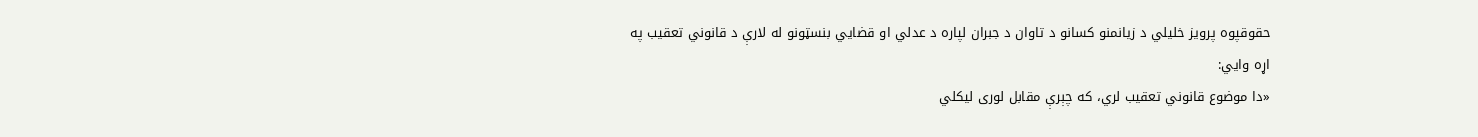حقوقپوه پرویز خلیلي د زیانمنو کسانو د تاوان د جبران لپاره د عدلي او قضايي بنسټونو له لارې د قانوني تعقیب په اړه وایي:
«دا موضوع قانوني تعقیب لري، که چېرې مقابل لوری لیکلي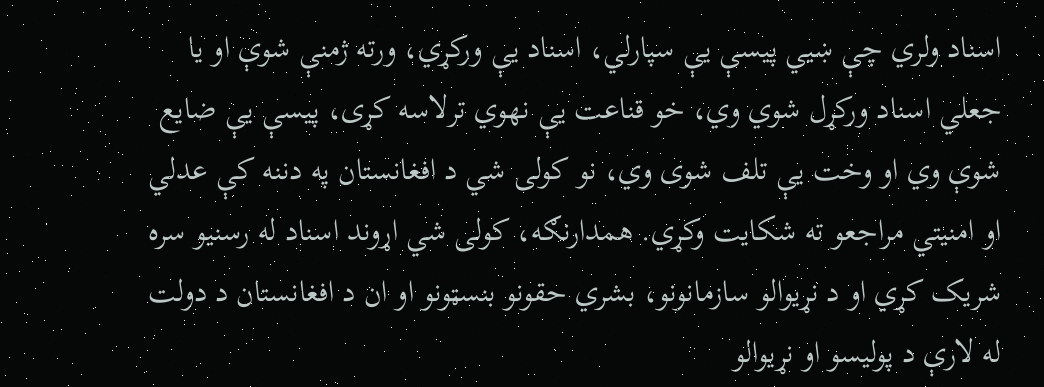اسناد ولري چې ښيي پیسې یې سپارلي، اسناد یې ورکړي، ورته ژمنې شوې او یا جعلي اسناد ورکړل شوي وي، خو قناعت یې نهوي ترلاسه کړی، پیسې یې ضایع شوې وي او وخت یې تلف شوی وي، نو کولی شي د افغانستان په دننه کې عدلي او امنیتي مراجعو ته شکایت وکړي. همدارنګه، کولی شي اړوند اسناد له رسنیو سره شریک کړي او د نړیوالو سازمانونو، بشري حقونو بنسټونو او ان د افغانستان د دولت له لارې د پولیسو او نړیوالو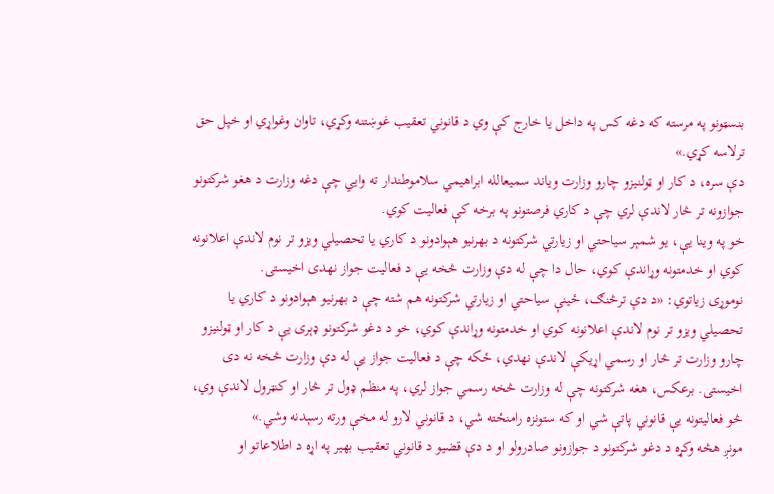بنسټونو په مرسته که دغه کس په داخل یا خارج کې وي د قانوني تعقیب غوښتنه وکړي، تاوان وغواړي او خپل حق ترلاسه کړي.»
دې سره، د کار او ټولنیزو چارو وزارت ویاند سمیعالله ابراهیمي سلاموطندار ته وایي چې دغه وزارت د هغو شرکتونو جوازونه تر څار لاندې لري چې د کاري فرصتونو په برخه کې فعالیت کوي.
خو په وینا یې، یو شمېر سیاحتي او زیارتي شرکتونه د بهرنیو هېوادونو د کاري یا تحصیلي ویزو تر نوم لاندې اعلانونه کوي او خدمتونه وړاندې کوي، حال دا چې له دې وزارت څخه یې د فعالیت جواز نهدی اخیستی.
نوموړی زیاتوي: «د دې ترڅنګ، ځینې سیاحتي او زیارتي شرکتونه هم شته چې د بهرنیو هېوادونو د کاري یا تحصیلي ویزو تر نوم لاندې اعلانونه کوي او خدمتونه وړاندې کوي، خو د دغو شرکتونو ډېری یې د کار او ټولنیزو چارو وزارت تر څار او رسمي اړیکې لاندې نهدي، ځکه چې د فعالیت جواز یې له دې وزارت څخه نه دی اخیستی. برعکس، هغه شرکتونه چې له وزارت څخه رسمي جواز لري، په منظم ډول تر څار او کنټرول لاندې وي، څو فعالیتونه یې قانوني پاتې شي او که ستونزه رامنځته شي، د قانوني لارو له مخې ورته رسېدنه وشي.»
مونږ هڅه وکړه د دغو شرکتونو د جوازونو صادرولو او د دې قضیو د قانوني تعقیب بهیر په اړه د اطلاعاتو او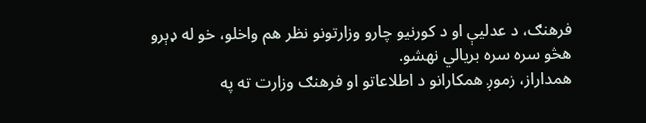فرهنګ، د عدلیې او د کورنیو چارو وزارتونو نظر هم واخلو، خو له ډېرو هڅو سره سره بریالي نهشو.
همداراز، زموږ همکارانو د اطلاعاتو او فرهنګ وزارت ته په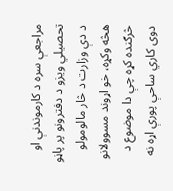مراجعې سره د کارموندنې او تحصیلي ویزو د دفترونو پر پاڼو د دې وزارت د څار مالومولو هڅه وکړه، خو اړوند مسوولانو څرګنده کړه چې دا موضوع د دوی کاري ساحې پورې اړه نه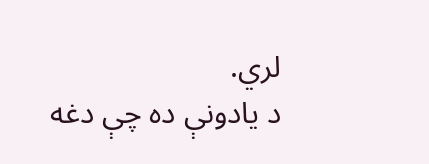لري.
د یادونې ده چې دغه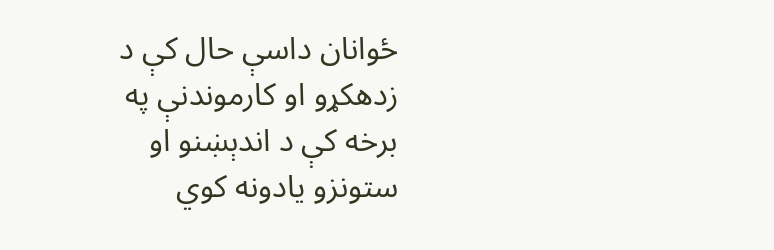ځوانان داسې حال کې د زدهکړو او کارموندنې په برخه کې د اندېښنو او ستونزو یادونه کوي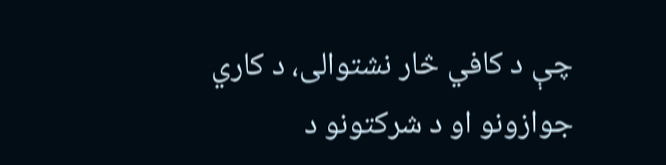چې د کافي څار نشتوالی، د کاري جوازونو او د شرکتونو د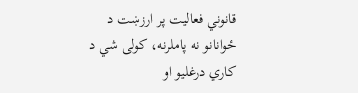قانوني فعالیت پر ارزښت د ځوانانو نه پاملرنه، کولی شي د کاري درغلیو او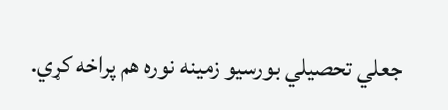جعلي تحصیلي بورسیو زمینه نوره هم پراخه کړي.